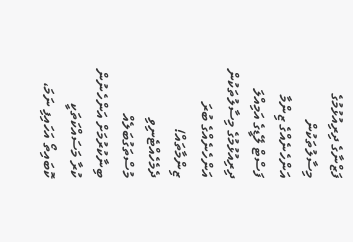ފަޒްނާގެ ދިރިއުޅުމުގެ މިސާލުތަކުން އަންހެނެއްގެ ޒިންމާ
ފަސްޓް ލޭޑީގެ އަމިއްލަ ދިރިއުޅުމުގެ މިސާލުތަކުން އަންހެނެއްގެ ބުރަ ޒިންމާތައް!
ދެމެހެއްޓެނިވި މުސްތަގުބަލެއް ބިނާކުރުމަށް އަންހެނުން ކުރާ މަސައްކަތަކީ ކޮބައިތޯ އަހައިފި ނަމަ،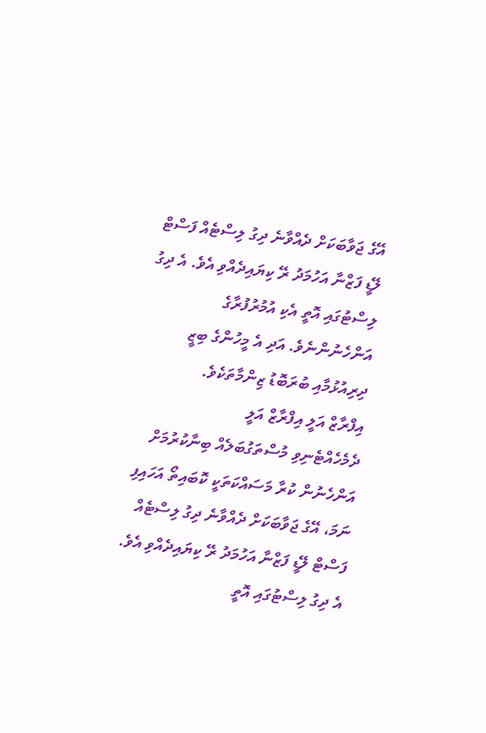އޭގެ ޖަވާބަކަށް ދެއްވާނެ ދިގު ލިސްޓެއް ފަސްޓް ލޭޑީ ފަޒްނާ އަހުމަދު ރޭ ކިޔައިދެއްވި އެވެ. އެ ދިގު ލިސްޓުގައި އޮތީ އެކި އުމުރުފުރާގެ އަންހެނުންނެވެ. އަދި އެ މީހުންގެ ބިޒީ ދިރިއުޅުމާއި ބުރަބޮޑު ޒިންމާތަކެވެ.
އިފްރާޒް އަލީ އިފްރާޒް އަލީ
ދެމެހެއްޓެނިވި މުސްތަގުބަލެއް ބިނާކުރުމަށް އަންހެނުން ކުރާ މަސައްކަތަކީ ކޮބައިތޯ އަހައިފި ނަމަ، އޭގެ ޖަވާބަކަށް ދެއްވާނެ ދިގު ލިސްޓެއް ފަސްޓް ލޭޑީ ފަޒްނާ އަހުމަދު ރޭ ކިޔައިދެއްވި އެވެ. އެ ދިގު ލިސްޓުގައި އޮތީ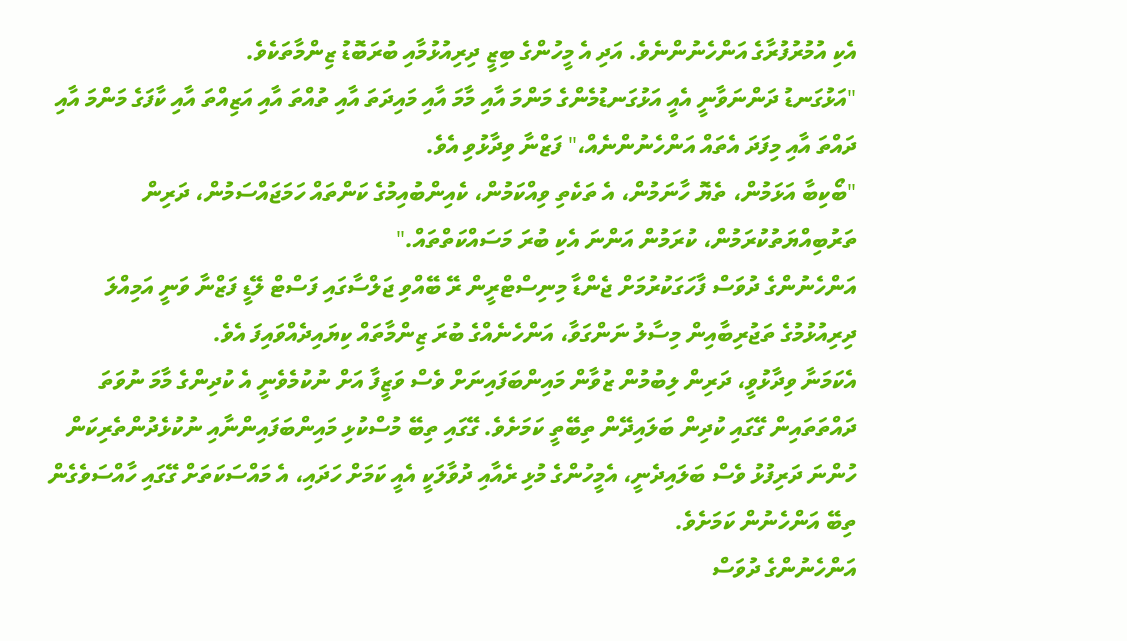އެކި އުމުރުފުރާގެ އަންހެނުންނެވެ. އަދި އެ މީހުންގެ ބިޒީ ދިރިއުޅުމާއި ބުރަބޮޑު ޒިންމާތަކެވެ.
"އަޅުގަނޑު ދަންނަވާނީ އެއީ އަޅުގަނޑުމެންގެ މަންމަ އާއި މާމަ އާއި މައިދަތަ އާއި ތުއްތަ އާއި އަޒިއްތަ އާއި ކާފަގެ މަންމަ އާއި ދައްތަ އާއި މިފަދަ އެތައް އަންހެނުންނެއް،" ފަޒްނާ ވިދާޅުވި އެވެ.
"ބޯކިބާ އަޅަމުން، ތެޔޮ ހާނަމުން، އެ ތަކެތި ވިއްކަމުން، ކެއިންބުއިމުގެ ކަންތައް ހަމަޖައްސަމުން، ދަރިން ތަރުބިއްޔަތުކުރަމުން، ކުރަމުން އަންނަ އެކި ބުރަ މަސައްކަތްތައް."
އަންހެނުންގެ ދުވަސް ފާހަގަކުރުމަށް ޖެންޑާ މިނިސްޓްރީން ރޭ ބޭއްވި ޖަލްސާގައި ފަސްޓް ލޭޑީ ފަޒްނާ ވަނީ އަމިއްލަ ދިރިއުޅުމުގެ ތަޖުރިބާއިން މިސާލު ނަންގަވާ، އަންހެނެއްގެ ބުރަ ޒިންމާތައް ކިޔައިދެއްވައިފަ އެވެ.
އެކަމަނާ ވިދާޅުވީ، ދަރިން ލިބުމުން ޒުވާން މައިންބަފައިނަށް ވެސް ވަޒީފާ އަށް ނުކުމެވެނީ އެ ކުދިންގެ މާމަ ނުވަތަ ދައްތަތައިން ގޭގައި ކުދިން ބަލައިދޭން ތިބޭތީ ކަމަށެވެ. ގޭގައި ތިބޭ މުސްކުޅި މައިންބަފައިންނާއި ނުކުޅެދުންތެރިކަން ހުންނަ ދަރިފުޅު ވެސް ބަލައިދެނީ، އެމީހުންގެ މުޅި ރެއާއި ދުވާލަކީ އެއީ ކަމަށް ހަދައި، އެ މައްސަކަތަށް ގޭގައި ހާއްސަވެގެން ތިބޭ އަންހެނުން ކަމަށެވެ.
އަންހެނުންގެ ދުވަސް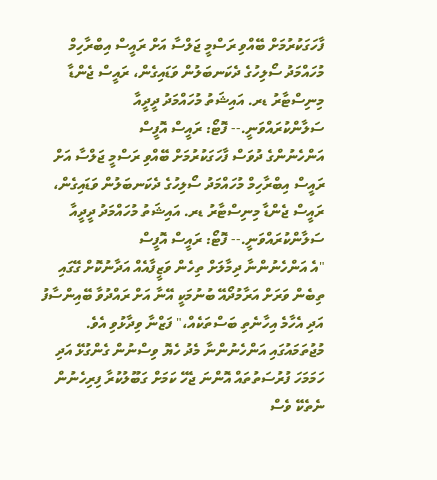ފާހަގަކުރުމަށް ބޭއްވި ރަސްމީ ޖަލްސާ އަށް ރައީސް އިބްރާހިމް މުހައްމަދު ސޯލިހުގެ ދެކަނބަލުން ވަޑައިގެން، ރައީސް ޖެންޑާ މިނިސްޓާރު ޑރ. އައިޝަތު މުހައްމަދު ދީދީއާ ސަލާންކުރައްވަނީ.-- ފޮޓޯ: ރައީސް އޮފީސް
އަންހެނުންގެ ދުވަސް ފާހަގަކުރުމަށް ބޭއްވި ރަސްމީ ޖަލްސާ އަށް ރައީސް އިބްރާހިމް މުހައްމަދު ސޯލިހުގެ ދެކަނބަލުން ވަޑައިގެން، ރައީސް ޖެންޑާ މިނިސްޓާރު ޑރ. އައިޝަތު މުހައްމަދު ދީދީއާ ސަލާންކުރައްވަނީ.-- ފޮޓޯ: ރައީސް އޮފީސް
"އެ އަންހެނުންނާ ދިމާލަށް ތިހެން ވަޒީފާއެއް އަދާނުކޮށް ގޭގައި ތިބެން ވަރަށް އަރާމުދޯއޭ ބުނުމަކީ އޭނާ އަށް ރައްދުވާ ބޭއިންސާފު އަދި އެހާމެ އިހާނެތި ބަސްތަކެއް،" ފަޒްނާ ވިދާޅުވި އެވެ.
މުޖުތަމައުގައި އަންހެނުންނާ މެދު ހެޔޮ ވިސްނުން ގެންގުޅޭ އަދި ހަމަމަހަ ފުރުސަތުތައް އޮންނަ ޖެހޭ ކަމަށް ގަބޫލުކުރާ ފިރިހެނުން ނެތެކޭ ވެސް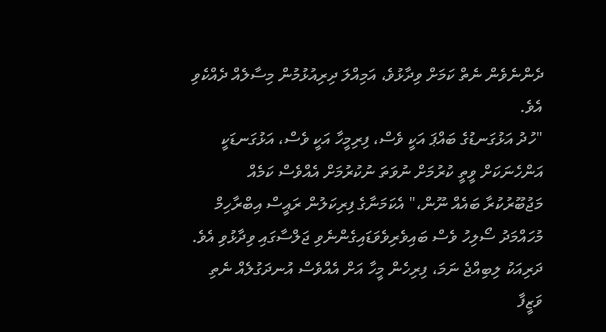ދެންނެވެން ނެތް ކަމަށް ވިދާޅުވެ، އަމިއްލަ ދިރިއުޅުމުން މިސާލެއް ދެއްކެވި އެވެ.
"ހުދު އަޅުގަނޑުގެ ބައްޕަ އަކީ ވެސް، ފިރިމީހާ އަކީ ވެސް، އަޅުގަނޑަކީ އަންހެނަކަށް ވީތީ ކުރުމަށް ނުވަތަ ނުކުރުމަށް އެއްވެސް ކަމެއް މަޖުބޫރުކުރާ ބައެއް ނޫން،" އެކަމަނާގެ ފިރިކަލުން ރައީސް އިބްރާހިމް މުހައްމަދު ސޯލިހު ވެސް ބައިވެރިވެވަޑައިގެންނެވި ޖަލްސާގައި ވިދާޅުވި އެވެ.
ދަރިއަކު ލިބިއްޖެ ނަމަ، ފިރިހެން މީހާ އަށް އެއްވެސް އުނދަގުލެއް ނެތި ވަޒީފާ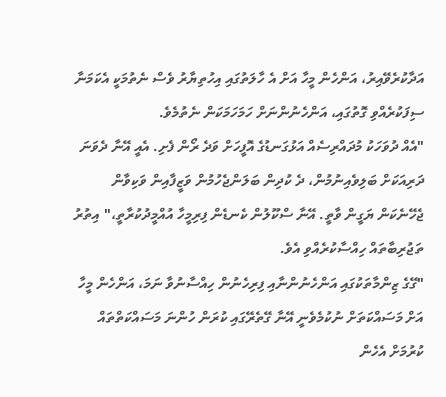އަދާކުރެވޭއިރު، އަންހެން މީހާ އަށް އެ ހާލަތުގައި އިހުތިޔާރު ވެސް ނެތުމަކީ އެކަމަނާ ސިފަކުރެއްވި ގޮތުގައި، އަންހެނުންނަށް ހަމަހަމަކަން ނެތުމެވެ.
"އެއް ދުވަހަކު މުދައްރިސެއް އަޅުގަނޑުގެ އޮފީހަށް ވަދެ ރޯން ފެށި. އެއީ އޭނާ ދެވަނަ ދަރިއަކަށް ބަލިވެއިނުމުން، ދެ ކުދިން ބަލަންޖެހުމުން ވަޒީފާއިން ވަކިވާން ޖެހޭނެކަން ޔަގީން ވާތީ. އޭނާ ސްކޫލުން ކެނޑެން ފިރިމީހާ އުއްމީދުކުރާތީ،" އިތުރު ތަޖުރިބާތައް ހިއްސާކުރެއްވި އެވެ.
"ގޭގެ ޒިންމާތަކުގައި އަންހެނުންނާއި ފިރިހެނުން ހިއްސާނުވާ ނަމަ، އަންހެން މީހާ އަށް މަސައްކަތަށް ނުކުމެވެނީ އޭނާ ގޭތެރޭގައި ކުރަން ހުންނަ މަސައްކަތްތައް ކުރުމަށް އެހެން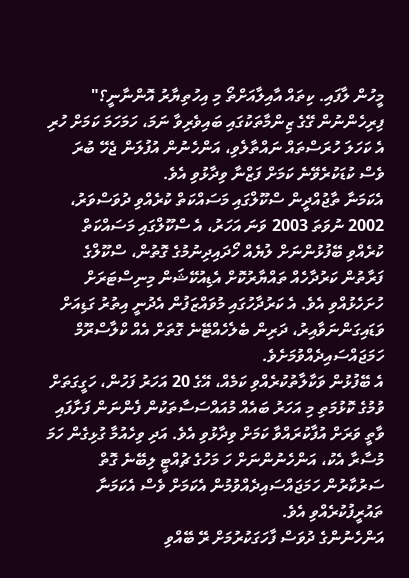މީހުން ލާފައި. ކިތައް އާއިލާއަށްތޯ މި އިހުތިޔާރު އޮންނާނީ؟"
ފިރިހެންނުން ގޭގެ ޒިންމާތަކުގައި ބައިވެރިވާ ނަމަ، ހަމަހަމަ ކަމަށް ހުރި އެ ކަހަލަ ހުރަސްތައް ނައްތާލެވި، އަންހެނުން އުފުލަން ޖެހޭ ބުރަ ވެސް ކުޑަކުރެވޭނެ ކަމަށް ފަޒްނާ ވިދާޅުވި އެވެ.
އެކަމަނާ ތާޖުއްދީން ސްކޫލްގައި މަސައްކަތް ކުރެއްވި ދުވަސްވަރު، 2002 ނުވަތަ 2003 ވަނަ އަހަރު، އެ ސްކޫލްގައި މަސައްކަތް ކުރެއްވި ބޭފުޅުންނަށް ލުޔެއް ހޯދައިދިނުމުގެ ގޮތުން، ސްކޫލްގެ ފަރާތުން ކަރުދާހެއް ތައްޔާރުކޮށް އެޑިއުކޭޝަން މިނިސްޓަރަށް ހުށަހެޅުއްވި އެވެ. އެ ކަރުދާހުގައި މުވައްޒަފުން އެދުނީ އިތުރު ގަޑިއަށް ވަޑައިގަންނަވާއިރު، ދަރިން ބެލެހެއްޓޭނެ ގޮތަށް އެއް ކްލާސްރޫމް ހަމަޖައްސައިދެއްވުމަށެވެ.
އެ ބޭފުޅުން ވަކާލާތުކުރެއްވި ކަމެއް، އޭގެ 20 އަހަރު ފަހުން، ހަގީގަތަށް ވުމުގެ ކޮޅުމަތި މި އަހަރު ބައެއް މުއައްސަސާތަކުން ފެންނަން ފަށާފައި ވާތީ ވަރަށް އުފާކުރައްވާ ކަމަށް ވިދާޅުވި އެވެ. އަދި ވިހެއުމާ ގުޅިގެން ހަމަ މުސާރާ އެކު، އަންހެނުންނަށް ހަ މަހުގެ ޗުއްޓީ ލިބޭނެ ގޮތް ސަރުކާރުން ހަމަޖައްސައިދެއްވުމުން އެކަމަށް ވެސް އެކަމަނާ ތައުރީފުކުރެއްވި އެވެ.
އަންހެނުންގެ ދުވަސް ފާހަގަކުރުމަށް ރޭ ބޭއްވި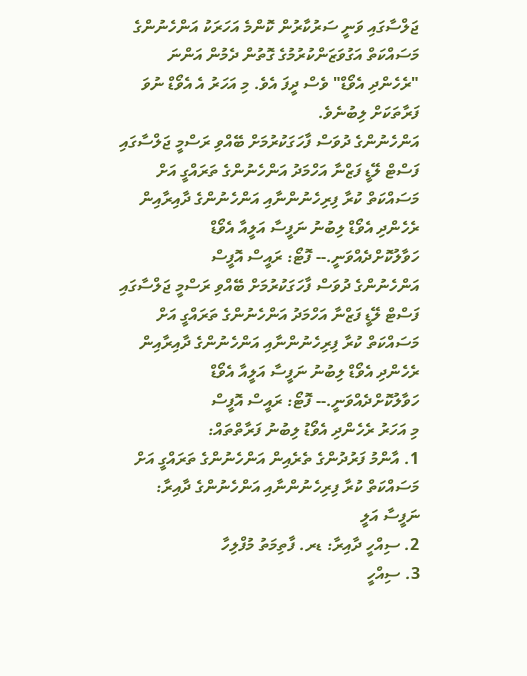ޖަލްސާގައި ވަނީ ސަރުކާރުން ކޮންމެ އަހަރަކު އަންހެނުންގެ މަސައްކަތް އަގުވަޒަންކުރުމުގެ ގޮތުން ދެމުން އަންނަ "ރެހެންދި އެވޯޑް" ވެސް ދީފަ އެވެ. މި އަހަރު އެ އެވޯޑް ނުވަ ފަރާތަކަށް ލިބުނެވެ.
އަންހެނުންގެ ދުވަސް ފާހަގަކުރުމަށް ބޭއްވި ރަސްމީ ޖަލްސާގައި ފަސްޓް ލޭޑީ ފަޒްނާ އަހްމަދު އަންހެނުންގެ ތަރައްގީ އަށް މަސައްކަތް ކުރާ ފިރިހެނުންނާއި އަންހެނުންގެ ދާއިރާއިން ރެހެންދި އެވޯޑް ލިބުނު ނަފީސާ އަލީއާ އެވޯޑް ހަވާލުކޮށްދެއްވަނީ.-- ފޮޓޯ: ރައީސް އޮފީސް
އަންހެނުންގެ ދުވަސް ފާހަގަކުރުމަށް ބޭއްވި ރަސްމީ ޖަލްސާގައި ފަސްޓް ލޭޑީ ފަޒްނާ އަހްމަދު އަންހެނުންގެ ތަރައްގީ އަށް މަސައްކަތް ކުރާ ފިރިހެނުންނާއި އަންހެނުންގެ ދާއިރާއިން ރެހެންދި އެވޯޑް ލިބުނު ނަފީސާ އަލީއާ އެވޯޑް ހަވާލުކޮށްދެއްވަނީ.-- ފޮޓޯ: ރައީސް އޮފީސް
މި އަހަރު ރެހެންދި އެވޯޑު ލިބުނު ފަރާތްތައް:
1. އާންމު ފަރުދުންގެ ތެރެއިން އަންހެނުންގެ ތަރައްގީ އަށް މަސައްކަތް ކުރާ ފިރިހެނުންނާއި އަންހެނުންގެ ދާއިރާ: ނަފީސާ އަލީ
2. ސިއްހީ ދާއިރާ: ޑރ. ފާތިމަތު މުފްލިހާ
3. ސިއްހީ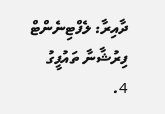ދާއިރާ: ލެފްޓިނެންޓް ފިރުޝާނާ ތައުފީގު
4.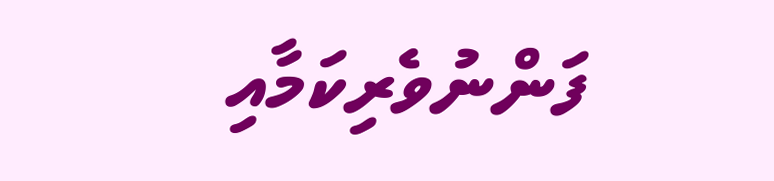ފަންނުވެރިކަމާއި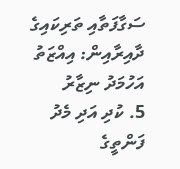ސަގާފަތާއި ތަރިކައިގެ ދާއިރާއިން: އިއްޒަތު އަހުމަދު ނިޒާރު
5. ކުދި އަދި މެދު ފަންތީގެ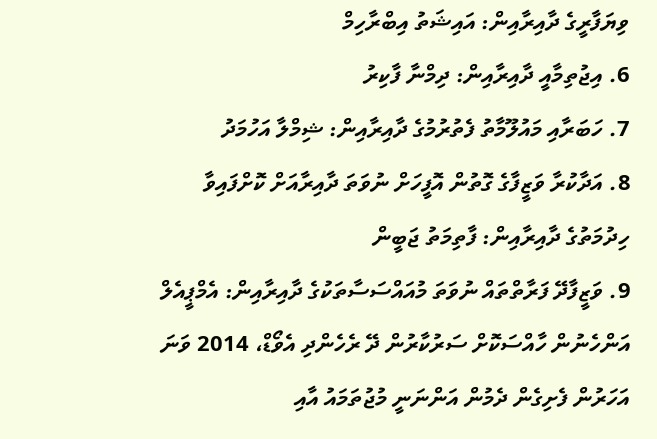ވިޔަފާރީގެ ދާއިރާއިން: އައިޝަތު އިބްރާހިމް
6. އިޖުތިމާއީ ދާއިރާއިން: ދިމްނާ ފާކިރު
7. ހަބަރާއި މައުލޫމާތު ފެތުރުމުގެ ދާއިރާއިން: ޝިމްލާ އަހުމަދު
8. އަދާކުރާ ވަޒީފާގެ ގޮތުން އޮފީހަށް ނުވަތަ ދާއިރާއަށް ކޮށްފައިވާ ހިދުމަތުގެ ދާއިރާއިން: ފާތިމަތު ޖަބީން
9. ވަޒީފާދޭ ފަރާތްތައް ނުވަތަ މުއައްސަސާތަކުގެ ދާއިރާއިން: އެމްޕީއެލް
އަންހެނުން ހާއްސަކޮށް ސަރުކާރުން ދޭ ރެހެންދި އެވޯޑް، 2014 ވަނަ އަހަރުން ފެށިގެން ދެމުން އަންނަނީ މުޖުތަމައު އާއި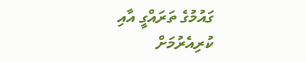ގައުމުގެ ތަރައްގީ އާއި ކުރިއެރުމަށް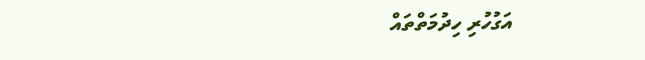އަގުހުރި ހިދުމަތްތައް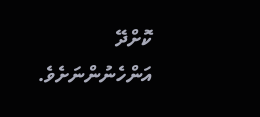ކޮށްދޭ އަންހެނުންނަށެވެ.